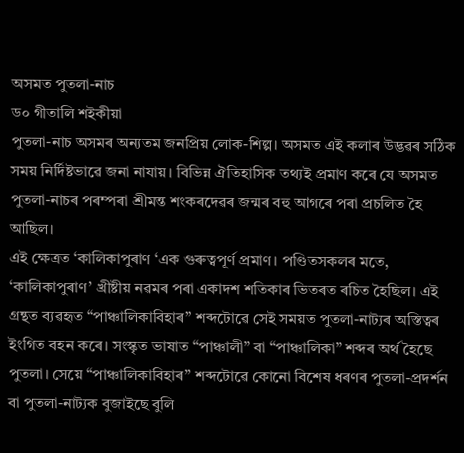অসমত পুতলা-নাচ
ড০ গীতালি শইকীয়া
পুতলা-নাচ অসমৰ অন্যতম জনপ্ৰিয় লোক-শিল্প। অসমত এই কলাৰ উদ্ভৱৰ সঠিক সময় নিৰ্দিষ্টভাৱে জনা নাযায়। বিভিন্ন ঐতিহাসিক তথ্যই প্ৰমাণ কৰে যে অসমত পুতলা-নাচৰ পৰম্পৰা শ্ৰীমন্ত শংকৰদেৱৰ জন্মৰ বহু আগৰে পৰা প্ৰচলিত হৈ আছিল।
এই ক্ষেত্ৰত ‘কালিকাপুৰাণ ‘এক গুৰুত্বপূৰ্ণ প্ৰমাণ। পণ্ডিতসকলৰ মতে, ‘কালিকাপুৰাণ’ খ্ৰীষ্টীয় নৱমৰ পৰা একাদশ শতিকাৰ ভিতৰত ৰচিত হৈছিল। এই গ্ৰন্থত ব্যৱহৃত “পাঞ্চালিকাবিহাৰ” শব্দটোৱে সেই সময়ত পুতলা-নাট্যৰ অস্তিত্বৰ ইংগিত বহন কৰে। সংস্কৃত ভাষাত “পাঞ্চালী” বা “পাঞ্চালিকা” শব্দৰ অৰ্থ হৈছে পুতলা। সেয়ে “পাঞ্চালিকাবিহাৰ” শব্দটোৱে কোনো বিশেষ ধৰণৰ পুতলা-প্ৰদৰ্শন বা পুতলা-নাট্যক বুজাইছে বুলি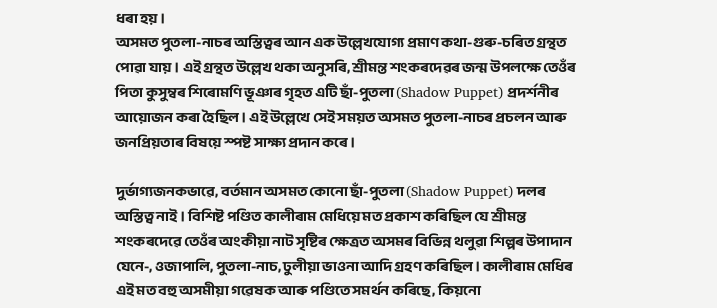ধৰা হয়।
অসমত পুতলা-নাচৰ অস্তিত্বৰ আন এক উল্লেখযোগ্য প্ৰমাণ কথা-গুৰু-চৰিত গ্ৰন্থত পোৱা যায়। এই গ্ৰন্থত উল্লেখ থকা অনুসৰি, শ্ৰীমন্ত শংকৰদেৱৰ জন্ম উপলক্ষে তেওঁৰ পিতা কুসুম্বৰ শিৰোমণি ভূঞাৰ গৃহত এটি ছাঁ-পুতলা (Shadow Puppet) প্ৰদৰ্শনীৰ আয়োজন কৰা হৈছিল। এই উল্লেখে সেই সময়ত অসমত পুতলা-নাচৰ প্ৰচলন আৰু জনপ্ৰিয়তাৰ বিষয়ে স্পষ্ট সাক্ষ্য প্ৰদান কৰে।

দুৰ্ভাগ্যজনকভাৱে, বৰ্তমান অসমত কোনো ছাঁ-পুতলা (Shadow Puppet) দলৰ অস্তিত্ব নাই। বিশিষ্ট পণ্ডিত কালীৰাম মেধিয়ে মত প্ৰকাশ কৰিছিল যে শ্ৰীমন্ত শংকৰদেৱে তেওঁৰ অংকীয়া নাট সৃষ্টিৰ ক্ষেত্ৰত অসমৰ বিভিন্ন থলুৱা শিল্পৰ উপাদান যেনে-, ওজাপালি, পুতলা-নাচ, ঢুলীয়া ভাওনা আদি গ্ৰহণ কৰিছিল। কালীৰাম মেধিৰ এই মত বহু অসমীয়া গৱেষক আৰু পণ্ডিতে সমৰ্থন কৰিছে, কিয়নো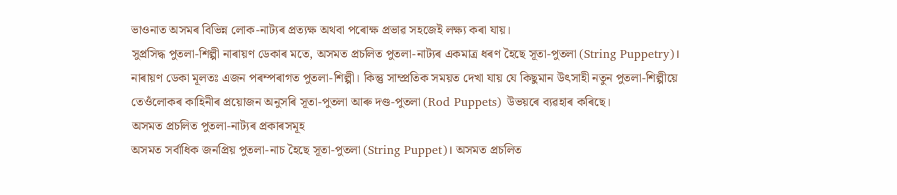ভাওনাত অসমৰ বিভিন্ন লোক-নাট্যৰ প্ৰত্যক্ষ অথবা পৰোক্ষ প্ৰভাৱ সহজেই লক্ষ্য কৰা যায়।
সুপ্ৰসিদ্ধ পুতলা-শিল্পী নাৰায়ণ ডেকাৰ মতে, অসমত প্ৰচলিত পুতলা-নাট্যৰ একমাত্ৰ ধৰণ হৈছে সূতা-পুতলা (String Puppetry)। নাৰায়ণ ডেকা মূলতঃ এজন পৰম্পৰাগত পুতলা-শিল্পী। কিন্তু সাম্প্ৰতিক সময়ত দেখা যায় যে কিছুমান উৎসাহী নতুন পুতলা-শিল্পীয়ে তেওঁলোকৰ কাহিনীৰ প্ৰয়োজন অনুসৰি সূতা-পুতলা আৰু দণ্ড-পুতলা (Rod Puppets) উভয়ৰে ব্যৱহাৰ কৰিছে।
অসমত প্ৰচলিত পুতলা-নাট্যৰ প্ৰকাৰসমূহ
অসমত সৰ্বাধিক জনপ্ৰিয় পুতলা-নাচ হৈছে সূতা-পুতলা (String Puppet)। অসমত প্ৰচলিত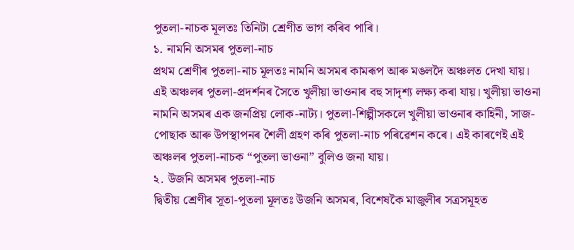পুতলা-নাচক মূলতঃ তিনিটা শ্ৰেণীত ভাগ কৰিব পাৰি।
১. নামনি অসমৰ পুতলা-নাচ
প্ৰথম শ্ৰেণীৰ পুতলা-নাচ মূলতঃ নামনি অসমৰ কামৰূপ আৰু মঙলদৈ অঞ্চলত দেখা যায়। এই অঞ্চলৰ পুতলা-প্ৰদৰ্শনৰ সৈতে খুলীয়া ভাওনাৰ বহু সাদৃশ্য লক্ষ্য কৰা যায়। খুলীয়া ভাওনা নামনি অসমৰ এক জনপ্ৰিয় লোক-নাট্য। পুতলা-শিল্পীসকলে খুলীয়া ভাওনাৰ কাহিনী, সাজ-পোছাক আৰু উপস্থাপনৰ শৈলী গ্ৰহণ কৰি পুতলা-নাচ পৰিৱেশন কৰে। এই কাৰণেই এই অঞ্চলৰ পুতলা-নাচক “পুতলা ভাওনা” বুলিও জনা যায়।
২. উজনি অসমৰ পুতলা-নাচ
দ্বিতীয় শ্ৰেণীৰ সূতা-পুতলা মূলতঃ উজনি অসমৰ, বিশেষকৈ মাজুলীৰ সত্ৰসমূহত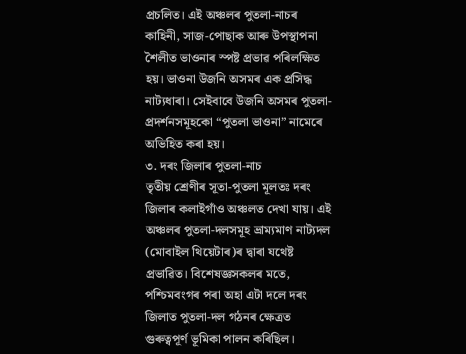প্ৰচলিত। এই অঞ্চলৰ পুতলা-নাচৰ কাহিনী, সাজ-পোছাক আৰু উপস্থাপনা শৈলীত ভাওনাৰ স্পষ্ট প্ৰভাৱ পৰিলক্ষিত হয়। ভাওনা উজনি অসমৰ এক প্ৰসিদ্ধ নাট্যধাৰা। সেইবাবে উজনি অসমৰ পুতলা-প্ৰদৰ্শনসমূহকো “পুতলা ভাওনা” নামেৰে অভিহিত কৰা হয়।
৩. দৰং জিলাৰ পুতলা-নাচ
তৃতীয় শ্ৰেণীৰ সূতা-পুতলা মূলতঃ দৰং জিলাৰ কলাইগাঁও অঞ্চলত দেখা যায়। এই অঞ্চলৰ পুতলা-দলসমূহ ভ্ৰাম্যমাণ নাট্যদল (মোবাইল থিয়েটাৰ)ৰ দ্বাৰা যথেষ্ট প্ৰভাৱিত। বিশেষজ্ঞসকলৰ মতে, পশ্চিমবংগৰ পৰা অহা এটা দলে দৰং জিলাত পুতলা-দল গঠনৰ ক্ষেত্ৰত গুৰুত্বপূৰ্ণ ভূমিকা পালন কৰিছিল।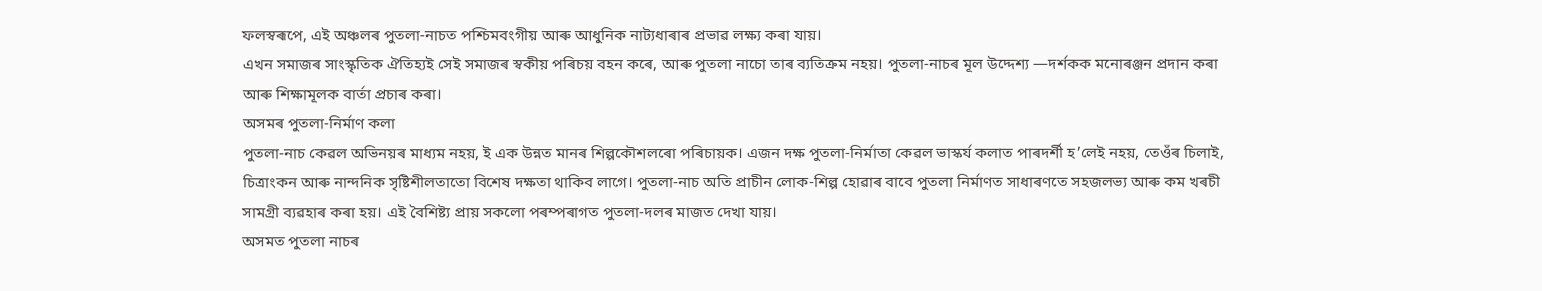ফলস্বৰূপে, এই অঞ্চলৰ পুতলা-নাচত পশ্চিমবংগীয় আৰু আধুনিক নাট্যধাৰাৰ প্ৰভাৱ লক্ষ্য কৰা যায়।
এখন সমাজৰ সাংস্কৃতিক ঐতিহ্যই সেই সমাজৰ স্বকীয় পৰিচয় বহন কৰে, আৰু পুতলা নাচো তাৰ ব্যতিক্ৰম নহয়। পুতলা-নাচৰ মূল উদ্দেশ্য —দৰ্শকক মনোৰঞ্জন প্ৰদান কৰা আৰু শিক্ষামূলক বাৰ্তা প্ৰচাৰ কৰা।
অসমৰ পুতলা-নিৰ্মাণ কলা
পুতলা-নাচ কেৱল অভিনয়ৰ মাধ্যম নহয়, ই এক উন্নত মানৰ শিল্পকৌশলৰো পৰিচায়ক। এজন দক্ষ পুতলা-নিৰ্মাতা কেৱল ভাস্কৰ্য কলাত পাৰদৰ্শী হ’লেই নহয়, তেওঁৰ চিলাই, চিত্ৰাংকন আৰু নান্দনিক সৃষ্টিশীলতাতো বিশেষ দক্ষতা থাকিব লাগে। পুতলা-নাচ অতি প্ৰাচীন লোক-শিল্প হোৱাৰ বাবে পুতলা নিৰ্মাণত সাধাৰণতে সহজলভ্য আৰু কম খৰচী সামগ্ৰী ব্যৱহাৰ কৰা হয়। এই বৈশিষ্ট্য প্ৰায় সকলো পৰম্পৰাগত পুতলা-দলৰ মাজত দেখা যায়।
অসমত পুতলা নাচৰ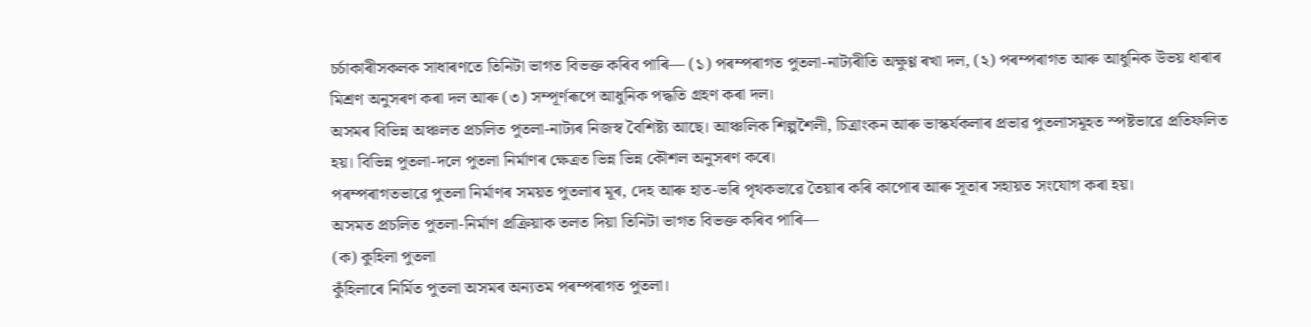চৰ্চাকাৰীসকলক সাধাৰণতে তিনিটা ভাগত বিভক্ত কৰিব পাৰি— (১) পৰম্পৰাগত পুতলা-নাট্যৰীতি অক্ষুণ্ণ ৰখা দল, (২) পৰম্পৰাগত আৰু আধুনিক উভয় ধাৰাৰ মিশ্ৰণ অনুসৰণ কৰা দল আৰু (৩) সম্পূৰ্ণৰূপে আধুনিক পদ্ধতি গ্ৰহণ কৰা দল।
অসমৰ বিভিন্ন অঞ্চলত প্ৰচলিত পুতলা-নাট্যৰ নিজস্ব বৈশিষ্ট্য আছে। আঞ্চলিক শিল্পশৈলী, চিত্ৰাংকন আৰু ভাস্কৰ্যকলাৰ প্ৰভাৱ পুতলাসমূহত স্পষ্টভাৱে প্ৰতিফলিত হয়। বিভিন্ন পুতলা-দলে পুতলা নিৰ্মাণৰ ক্ষেত্ৰত ভিন্ন ভিন্ন কৌশল অনুসৰণ কৰে।
পৰম্পৰাগতভাৱে পুতলা নিৰ্মাণৰ সময়ত পুতলাৰ মূৰ, দেহ আৰু হাত-ভৰি পৃথকভাৱে তৈয়াৰ কৰি কাপোৰ আৰু সূতাৰ সহায়ত সংযোগ কৰা হয়।
অসমত প্ৰচলিত পুতলা-নিৰ্মাণ প্ৰক্ৰিয়াক তলত দিয়া তিনিটা ভাগত বিভক্ত কৰিব পাৰি—
(ক) কুহিলা পুতলা
কুঁহিলাৰে নিৰ্মিত পুতলা অসমৰ অন্যতম পৰম্পৰাগত পুতলা।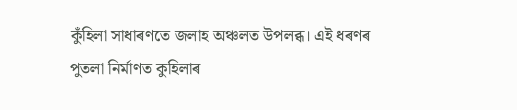কুঁহিলা সাধাৰণতে জলাহ অঞ্চলত উপলব্ধ। এই ধৰণৰ পুতলা নিৰ্মাণত কুহিলাৰ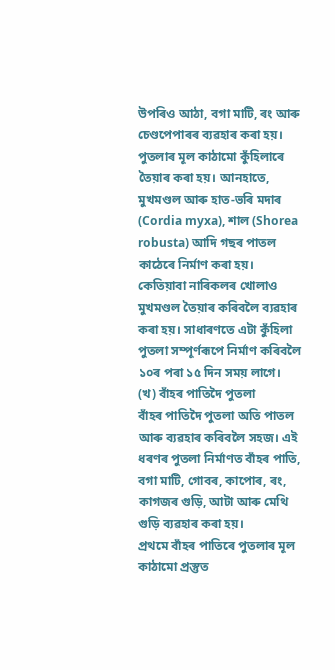উপৰিও আঠা, বগা মাটি, ৰং আৰু চেণ্ডপেপাৰৰ ব্যৱহাৰ কৰা হয়।
পুতলাৰ মূল কাঠামো কুঁহিলাৰে তৈয়াৰ কৰা হয়। আনহাতে, মুখমণ্ডল আৰু হাত-ভৰি মদাৰ (Cordia myxa), শাল (Shorea robusta) আদি গছৰ পাতল কাঠেৰে নিৰ্মাণ কৰা হয়। কেতিয়াবা নাৰিকলৰ খোলাও মুখমণ্ডল তৈয়াৰ কৰিবলৈ ব্যৱহাৰ কৰা হয়। সাধাৰণতে এটা কুঁহিলা পুতলা সম্পূৰ্ণৰূপে নিৰ্মাণ কৰিবলৈ ১০ৰ পৰা ১৫ দিন সময় লাগে।
(খ) বাঁহৰ পাতিদৈ পুতলা
বাঁহৰ পাতিদৈ পুতলা অতি পাতল আৰু ব্যৱহাৰ কৰিবলৈ সহজ। এই ধৰণৰ পুতলা নিৰ্মাণত বাঁহৰ পাতি, বগা মাটি, গোবৰ, কাপোৰ, ৰং, কাগজৰ গুড়ি, আটা আৰু মেথি গুড়ি ব্যৱহাৰ কৰা হয়।
প্ৰথমে বাঁহৰ পাতিৰে পুতলাৰ মূল কাঠামো প্ৰস্তুত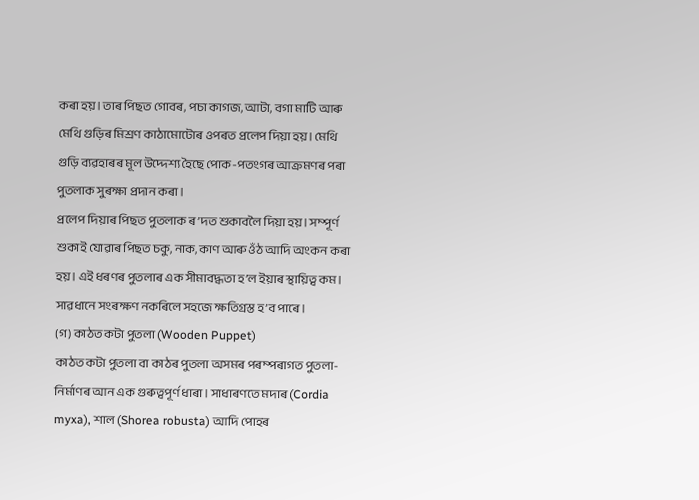কৰা হয়। তাৰ পিছত গোবৰ, পচা কাগজ, আটা, বগা মাটি আৰু মেথি গুড়িৰ মিশ্ৰণ কাঠামোটোৰ ওপৰত প্ৰলেপ দিয়া হয়। মেথি গুড়ি ব্যৱহাৰৰ মূল উদ্দেশ্য হৈছে পোক-পতংগৰ আক্ৰমণৰ পৰা পুতলাক সুৰক্ষা প্ৰদান কৰা।
প্ৰলেপ দিয়াৰ পিছত পুতলাক ৰ’দত শুকাবলৈ দিয়া হয়। সম্পূৰ্ণ শুকাই যোৱাৰ পিছত চকু, নাক, কাণ আৰু ওঁঠ আদি অংকন কৰা হয়। এই ধৰণৰ পুতলাৰ এক সীমাবদ্ধতা হ’ল ইয়াৰ স্থায়িত্ব কম। সাৱধানে সংৰক্ষণ নকৰিলে সহজে ক্ষতিগ্ৰস্ত হ’ব পাৰে।
(গ) কাঠত কটা পুতলা (Wooden Puppet)
কাঠত কটা পুতলা বা কাঠৰ পুতলা অসমৰ পৰম্পৰাগত পুতলা-নিৰ্মাণৰ আন এক গুৰুত্বপূৰ্ণ ধাৰা। সাধাৰণতে মদাৰ (Cordia myxa), শাল (Shorea robusta) আদি পোহৰ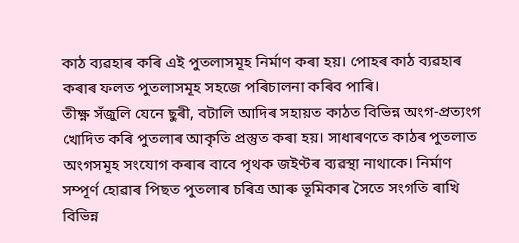কাঠ ব্যৱহাৰ কৰি এই পুতলাসমূহ নিৰ্মাণ কৰা হয়। পোহৰ কাঠ ব্যৱহাৰ কৰাৰ ফলত পুতলাসমূহ সহজে পৰিচালনা কৰিব পাৰি।
তীক্ষ্ণ সঁজুলি যেনে ছুৰী, বটালি আদিৰ সহায়ত কাঠত বিভিন্ন অংগ-প্ৰত্যংগ খোদিত কৰি পুতলাৰ আকৃতি প্ৰস্তুত কৰা হয়। সাধাৰণতে কাঠৰ পুতলাত অংগসমূহ সংযোগ কৰাৰ বাবে পৃথক জইণ্টৰ ব্যৱস্থা নাথাকে। নিৰ্মাণ সম্পূৰ্ণ হোৱাৰ পিছত পুতলাৰ চৰিত্ৰ আৰু ভূমিকাৰ সৈতে সংগতি ৰাখি বিভিন্ন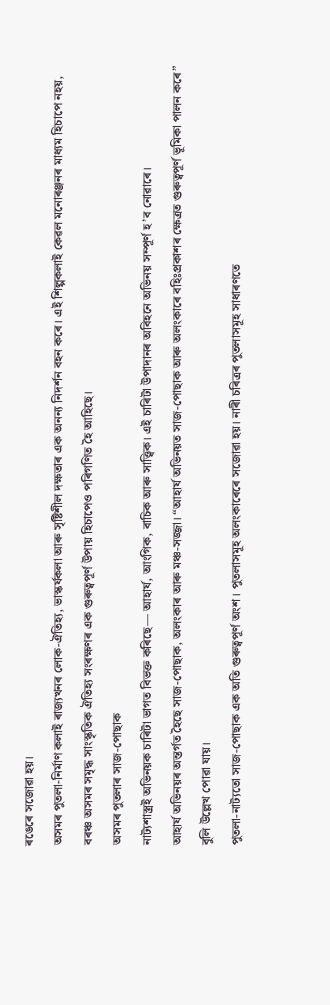ৰঙেৰে সজোৱা হয়।
অসমৰ পুতলা-নিৰ্মাণ কলাই ৰাজ্যখনৰ লোক-ঐতিহ্য, ভাস্কৰ্যকলা আৰু সৃষ্টিশীল দক্ষতাৰ এক অনন্য নিদৰ্শন বহন কৰে। এই শিল্পকলাই কেৱল মনোৰঞ্জনৰ মাধ্যম হিচাপে নহয়, বৰঞ্চ অসমৰ সমৃদ্ধ সাংস্কৃতিক ঐতিহ্য সংৰক্ষণৰ এক গুৰুত্বপূৰ্ণ উপায় হিচাপেও পৰিগণিত হৈ আহিছে।
অসমৰ পুতলাৰ সাজ-পোছাক
নাট্যশাস্ত্ৰই অভিনয়ক চাৰিটা ভাগত বিভক্ত কৰিছে— আহাৰ্য, আংগিক, বাচিক আৰু সাত্ত্বিক। এই চাৰিটা উপাদানৰ অবিহনে অভিনয় সম্পূৰ্ণ হ’ব নোৱাৰে।
আহাৰ্য অভিনয়ৰ অন্তৰ্গত হৈছে সাজ-পোছাক, অলংকাৰ আৰু মঞ্চ-সজ্জা। “আহাৰ্য অভিনয়ত সাজ-পোছাক আৰু অলংকাৰে বহিঃপ্ৰকাশৰ ক্ষেত্ৰত গুৰুত্বপূৰ্ণ ভূমিকা পালন কৰে” বুলি উল্লেখ পোৱা যায়।
পুতলা-নাট্যতো সাজ-পোছাক এক অতি গুৰুত্বপূৰ্ণ অংশ। পুতলাসমূহ অলংকাৰেৰে সজোৱা হয়। নাৰী চৰিত্ৰৰ পুতলাসমূহ সাধাৰণতে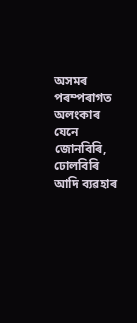অসমৰ পৰম্পৰাগত অলংকাৰ যেনে জোনবিৰি, ঢোলবিৰি আদি ব্যৱহাৰ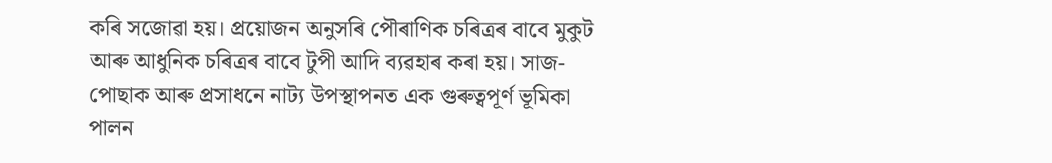কৰি সজোৱা হয়। প্ৰয়োজন অনুসৰি পৌৰাণিক চৰিত্ৰৰ বাবে মুকুট আৰু আধুনিক চৰিত্ৰৰ বাবে টুপী আদি ব্যৱহাৰ কৰা হয়। সাজ-পোছাক আৰু প্ৰসাধনে নাট্য উপস্থাপনত এক গুৰুত্বপূৰ্ণ ভূমিকা পালন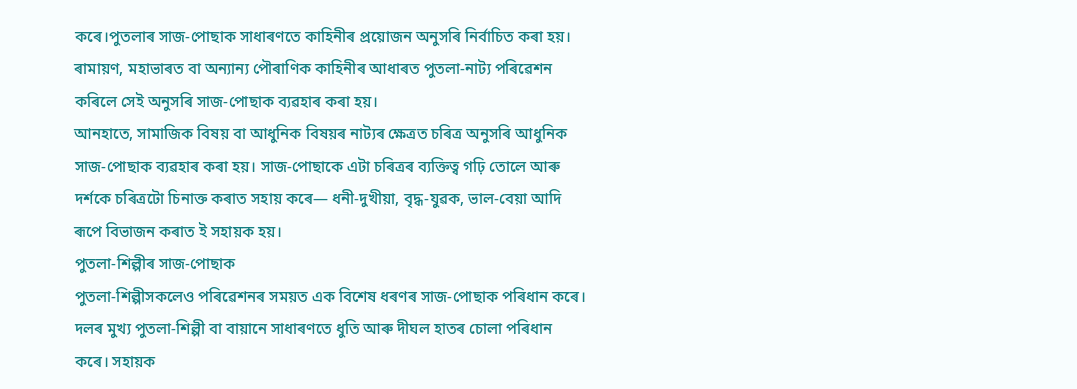কৰে।পুতলাৰ সাজ-পোছাক সাধাৰণতে কাহিনীৰ প্ৰয়োজন অনুসৰি নিৰ্বাচিত কৰা হয়। ৰামায়ণ, মহাভাৰত বা অন্যান্য পৌৰাণিক কাহিনীৰ আধাৰত পুতলা-নাট্য পৰিৱেশন কৰিলে সেই অনুসৰি সাজ-পোছাক ব্যৱহাৰ কৰা হয়।
আনহাতে, সামাজিক বিষয় বা আধুনিক বিষয়ৰ নাট্যৰ ক্ষেত্ৰত চৰিত্ৰ অনুসৰি আধুনিক সাজ-পোছাক ব্যৱহাৰ কৰা হয়। সাজ-পোছাকে এটা চৰিত্ৰৰ ব্যক্তিত্ব গঢ়ি তোলে আৰু দৰ্শকে চৰিত্ৰটো চিনাক্ত কৰাত সহায় কৰে— ধনী-দুখীয়া, বৃদ্ধ-যুৱক, ভাল-বেয়া আদি ৰূপে বিভাজন কৰাত ই সহায়ক হয়।
পুতলা-শিল্পীৰ সাজ-পোছাক
পুতলা-শিল্পীসকলেও পৰিৱেশনৰ সময়ত এক বিশেষ ধৰণৰ সাজ-পোছাক পৰিধান কৰে। দলৰ মুখ্য পুতলা-শিল্পী বা বায়ানে সাধাৰণতে ধুতি আৰু দীঘল হাতৰ চোলা পৰিধান কৰে। সহায়ক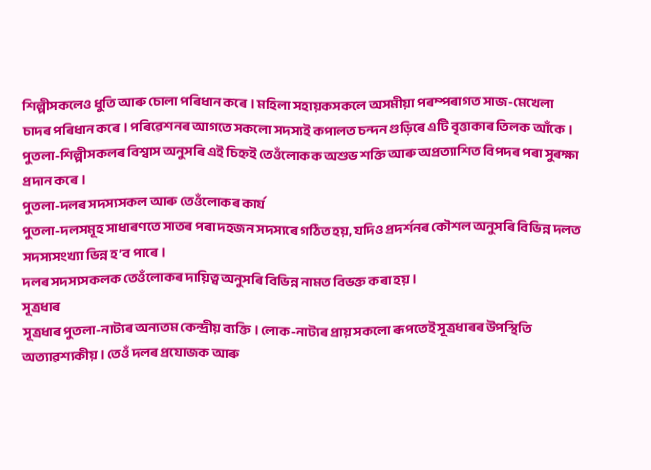শিল্পীসকলেও ধুতি আৰু চোলা পৰিধান কৰে। মহিলা সহায়কসকলে অসমীয়া পৰম্পৰাগত সাজ-মেখেলা চাদৰ পৰিধান কৰে। পৰিৱেশনৰ আগতে সকলো সদস্যই কপালত চন্দন গুড়িৰে এটি বৃত্তাকাৰ তিলক আঁকে। পুতলা-শিল্পীসকলৰ বিশ্বাস অনুসৰি এই চিহ্নই তেওঁলোকক অশুভ শক্তি আৰু অপ্রত্যাশিত বিপদৰ পৰা সুৰক্ষা প্ৰদান কৰে।
পুতলা-দলৰ সদস্যসকল আৰু তেওঁলোকৰ কাৰ্য
পুতলা-দলসমূহ সাধাৰণতে সাতৰ পৰা দহজন সদস্যৰে গঠিত হয়, যদিও প্ৰদৰ্শনৰ কৌশল অনুসৰি বিভিন্ন দলত সদস্যসংখ্যা ভিন্ন হ’ব পাৰে।
দলৰ সদস্যসকলক তেওঁলোকৰ দায়িত্ব অনুসৰি বিভিন্ন নামত বিভক্ত কৰা হয়।
সূত্ৰধাৰ
সূত্ৰধাৰ পুতলা-নাট্যৰ অন্যতম কেন্দ্ৰীয় ব্যক্তি। লোক-নাট্যৰ প্ৰায় সকলো ৰূপতেই সূত্ৰধাৰৰ উপস্থিতি অত্যাৱশ্যকীয়। তেওঁ দলৰ প্ৰযোজক আৰু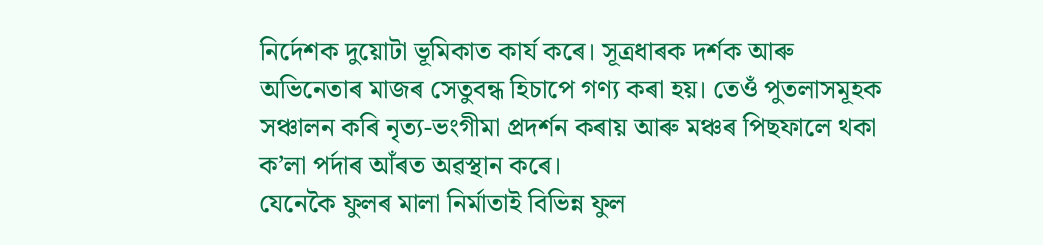নিৰ্দেশক দুয়োটা ভূমিকাত কাৰ্য কৰে। সূত্ৰধাৰক দৰ্শক আৰু অভিনেতাৰ মাজৰ সেতুবন্ধ হিচাপে গণ্য কৰা হয়। তেওঁ পুতলাসমূহক সঞ্চালন কৰি নৃত্য-ভংগীমা প্ৰদৰ্শন কৰায় আৰু মঞ্চৰ পিছফালে থকা ক’লা পৰ্দাৰ আঁৰত অৱস্থান কৰে।
যেনেকৈ ফুলৰ মালা নিৰ্মাতাই বিভিন্ন ফুল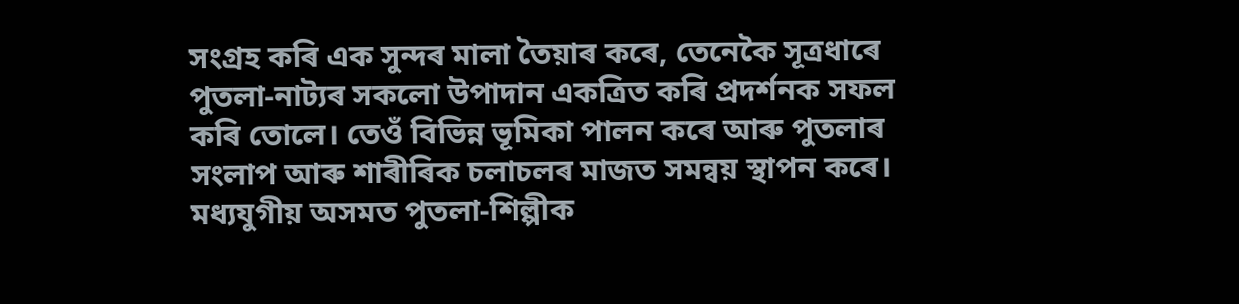সংগ্ৰহ কৰি এক সুন্দৰ মালা তৈয়াৰ কৰে, তেনেকৈ সূত্ৰধাৰে পুতলা-নাট্যৰ সকলো উপাদান একত্ৰিত কৰি প্ৰদৰ্শনক সফল কৰি তোলে। তেওঁ বিভিন্ন ভূমিকা পালন কৰে আৰু পুতলাৰ সংলাপ আৰু শাৰীৰিক চলাচলৰ মাজত সমন্বয় স্থাপন কৰে। মধ্যযুগীয় অসমত পুতলা-শিল্পীক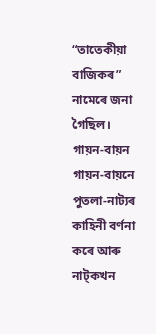“তাতেকীয়া বাজিকৰ” নামেৰে জনা গৈছিল।
গায়ন-বায়ন
গায়ন-বায়নে পুতলা-নাট্যৰ কাহিনী বৰ্ণনা কৰে আৰু নাট্কখন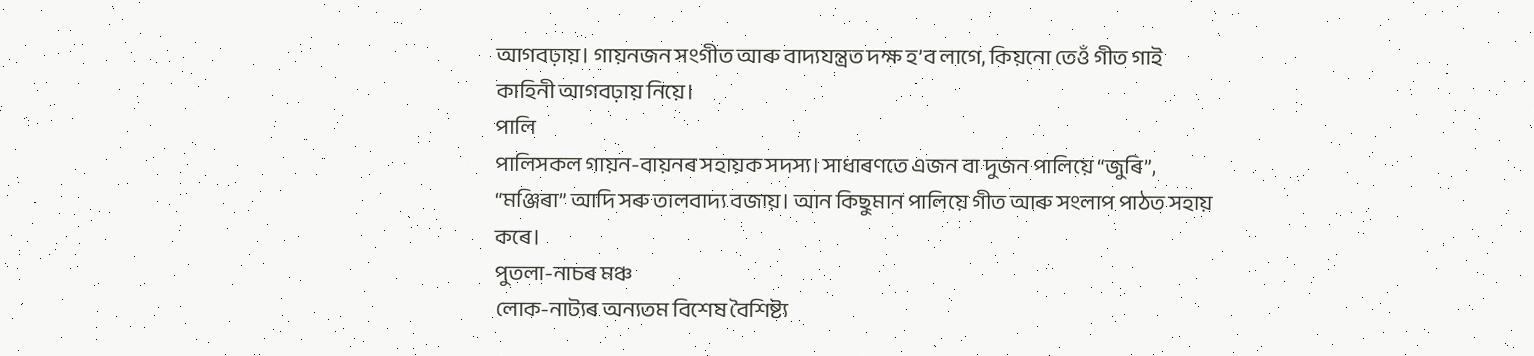আগবঢ়ায়। গায়নজন সংগীত আৰু বাদ্যযন্ত্ৰত দক্ষ হ’ব লাগে, কিয়নো তেওঁ গীত গাই কাহিনী আগবঢ়ায় নিয়ে।
পালি
পালিসকল গায়ন-বায়নৰ সহায়ক সদস্য। সাধাৰণতে এজন বা দুজন পালিয়ে “জুৰি”, “মঞ্জিৰা” আদি সৰু তালবাদ্য বজায়। আন কিছুমান পালিয়ে গীত আৰু সংলাপ পাঠত সহায় কৰে।
পুতলা-নাচৰ মঞ্চ
লোক-নাট্যৰ অন্যতম বিশেষ বৈশিষ্ট্য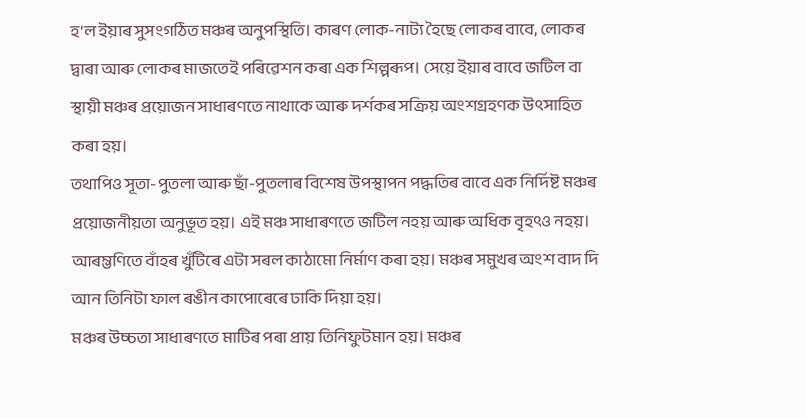হ’ল ইয়াৰ সুসংগঠিত মঞ্চৰ অনুপস্থিতি। কাৰণ লোক-নাট্য হৈছে লোকৰ বাবে, লোকৰ দ্বাৰা আৰু লোকৰ মাজতেই পৰিৱেশন কৰা এক শিল্পৰূপ। সেয়ে ইয়াৰ বাবে জটিল বা স্থায়ী মঞ্চৰ প্ৰয়োজন সাধাৰণতে নাথাকে আৰু দৰ্শকৰ সক্ৰিয় অংশগ্ৰহণক উৎসাহিত কৰা হয়।
তথাপিও সূতা-পুতলা আৰু ছাঁ-পুতলাৰ বিশেষ উপস্থাপন পদ্ধতিৰ বাবে এক নিৰ্দিষ্ট মঞ্চৰ প্ৰয়োজনীয়তা অনুভূত হয়। এই মঞ্চ সাধাৰণতে জটিল নহয় আৰু অধিক বৃহৎও নহয়। আৰম্ভণিতে বাঁহৰ খুঁটিৰে এটা সৰল কাঠামো নিৰ্মাণ কৰা হয়। মঞ্চৰ সমুখৰ অংশ বাদ দি আন তিনিটা ফাল ৰঙীন কাপোৰেৰে ঢাকি দিয়া হয়।
মঞ্চৰ উচ্চতা সাধাৰণতে মাটিৰ পৰা প্ৰায় তিনিফুটমান হয়। মঞ্চৰ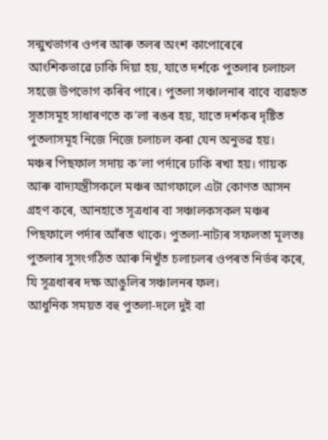সন্মুখভাগৰ ওপৰ আৰু তলৰ অংশ কাপোৰেৰে আংশিকভাৱে ঢাকি দিয়া হয়, যাতে দৰ্শকে পুতলাৰ চলাচল সহজে উপভোগ কৰিব পাৰে। পুতলা সঞ্চালনাৰ বাবে ব্যৱহৃত সূতাসমূহ সাধাৰণতে ক’লা ৰঙৰ হয়, যাতে দৰ্শকৰ দৃষ্টিত পুতলাসমূহ নিজে নিজে চলাচল কৰা যেন অনুভৱ হয়।
মঞ্চৰ পিছফাল সদায় ক’লা পৰ্দাৰে ঢাকি ৰখা হয়। গায়ক আৰু বাদ্যযন্ত্ৰীসকলে মঞ্চৰ আগফালে এটা কোণত আসন গ্ৰহণ কৰে, আনহাতে সূত্ৰধাৰ বা সঞ্চালকসকল মঞ্চৰ পিছফালে পৰ্দাৰ আঁৰত থাকে। পুতলা-নাট্যৰ সফলতা মূলতঃ পুতলাৰ সুসংগঠিত আৰু নিখুঁত চলাচলৰ ওপৰত নিৰ্ভৰ কৰে, যি সূত্ৰধাৰৰ দক্ষ আঙুলিৰ সঞ্চালনৰ ফল।
আধুনিক সময়ত বহু পুতলা-দলে দুই বা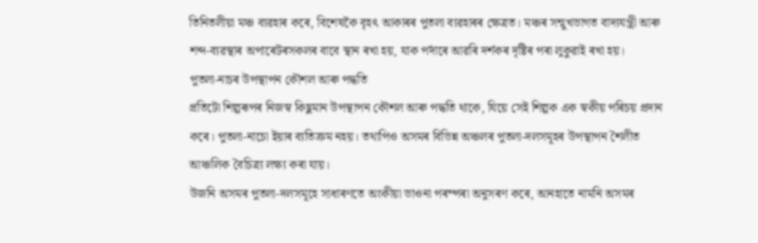তিনিতলীয়া মঞ্চ ব্যৱহাৰ কৰে, বিশেষকৈ বৃহৎ আকাৰৰ পুতলা ব্যৱহাৰৰ ক্ষেত্ৰত। মঞ্চৰ সন্মুখভাগত বাদ্যযন্ত্ৰী আৰু শব্দ-ব্যৱস্থাৰ অপাৰেটৰসকলৰ বাবে স্থান ৰখা হয়, যাক পৰ্দাৰে আৱৰি দৰ্শকৰ দৃষ্টিৰ পৰা লুকুৱাই ৰখা হয়।
পুতলা-নাচৰ উপস্থাপন কৌশল আৰু পদ্ধতি
প্ৰতিটো শিল্পৰূপৰ নিজস্ব কিছুমান উপস্থাপন কৌশল আৰু পদ্ধতি থাকে, যিয়ে সেই শিল্পক এক স্বকীয় পৰিচয় প্ৰদান কৰে। পুতলা-নাচো ইয়াৰ ব্যতিক্ৰম নহয়। তথাপিও অসমৰ বিভিন্ন অঞ্চলৰ পুতলা-দলসমূহৰ উপস্থাপন শৈলীত আঞ্চলিক বৈচিত্র্য লক্ষ্য কৰা যায়।
উজনি অসমৰ পুতলা-দলসমূহে সাধাৰণতে অংকীয়া ভাওনা পৰম্পৰা অনুসৰণ কৰে, আনহাতে নামনি অসমৰ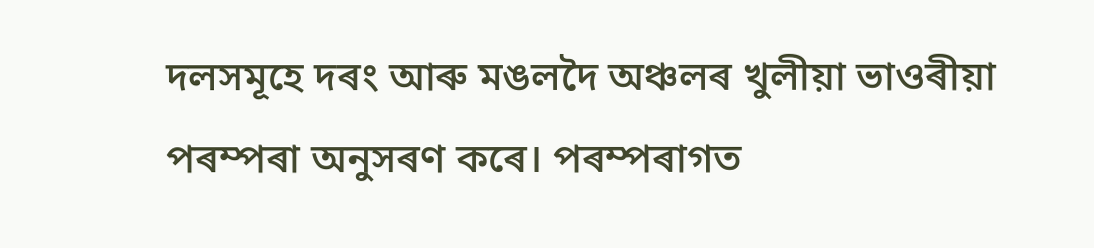দলসমূহে দৰং আৰু মঙলদৈ অঞ্চলৰ খুলীয়া ভাওৰীয়া পৰম্পৰা অনুসৰণ কৰে। পৰম্পৰাগত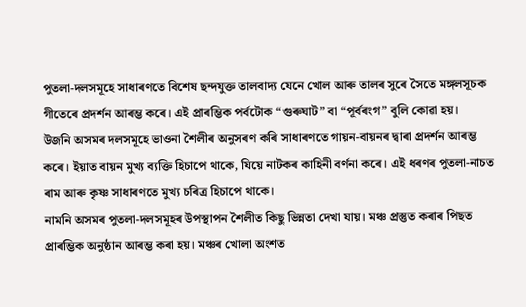পুতলা-দলসমূহে সাধাৰণতে বিশেষ ছন্দযুক্ত তালবাদ্য যেনে খোল আৰু তালৰ সুৰে সৈতে মঙ্গলসূচক গীতেৰে প্ৰদৰ্শন আৰম্ভ কৰে। এই প্ৰাৰম্ভিক পৰ্বটোক “গুৰুঘাট” বা “পূৰ্বৰংগ” বুলি কোৱা হয়।
উজনি অসমৰ দলসমূহে ভাওনা শৈলীৰ অনুসৰণ কৰি সাধাৰণতে গায়ন-বায়নৰ দ্বাৰা প্ৰদৰ্শন আৰম্ভ কৰে। ইয়াত বায়ন মুখ্য ব্যক্তি হিচাপে থাকে, যিয়ে নাটকৰ কাহিনী বৰ্ণনা কৰে। এই ধৰণৰ পুতলা-নাচত ৰাম আৰু কৃষ্ণ সাধাৰণতে মুখ্য চৰিত্ৰ হিচাপে থাকে।
নামনি অসমৰ পুতলা-দলসমূহৰ উপস্থাপন শৈলীত কিছু ভিন্নতা দেখা যায়। মঞ্চ প্ৰস্তুত কৰাৰ পিছত প্ৰাৰম্ভিক অনুষ্ঠান আৰম্ভ কৰা হয়। মঞ্চৰ খোলা অংশত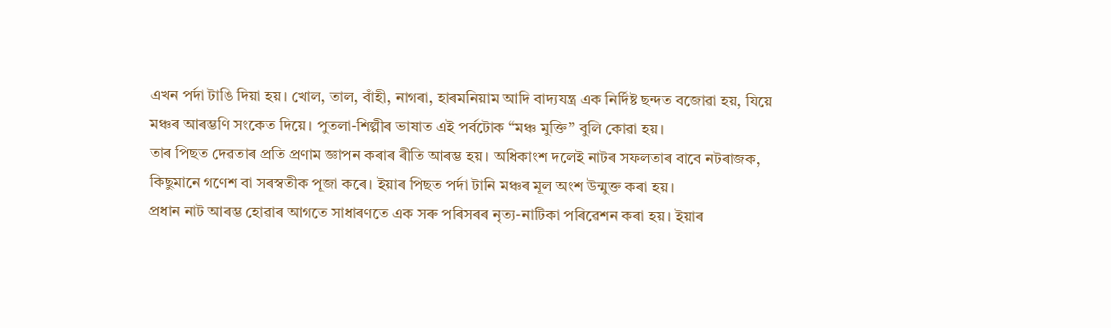এখন পৰ্দা টাঙি দিয়া হয়। খোল, তাল, বাঁহী, নাগৰা, হাৰমনিয়াম আদি বাদ্যযন্ত্ৰ এক নিৰ্দিষ্ট ছন্দত বজোৱা হয়, যিয়ে মঞ্চৰ আৰম্ভণি সংকেত দিয়ে। পুতলা-শিল্পীৰ ভাষাত এই পৰ্বটোক “মঞ্চ মুক্তি” বুলি কোৱা হয়।
তাৰ পিছত দেৱতাৰ প্ৰতি প্ৰণাম জ্ঞাপন কৰাৰ ৰীতি আৰম্ভ হয়। অধিকাংশ দলেই নাটৰ সফলতাৰ বাবে নটৰাজক, কিছুমানে গণেশ বা সৰস্বতীক পূজা কৰে। ইয়াৰ পিছত পৰ্দা টানি মঞ্চৰ মূল অংশ উন্মুক্ত কৰা হয়।
প্ৰধান নাট আৰম্ভ হোৱাৰ আগতে সাধাৰণতে এক সৰু পৰিসৰৰ নৃত্য-নাটিকা পৰিৱেশন কৰা হয়। ইয়াৰ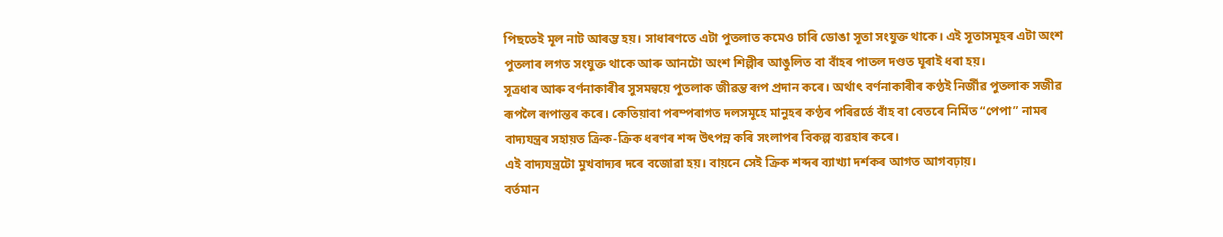পিছতেই মূল নাট আৰম্ভ হয়। সাধাৰণতে এটা পুতলাত কমেও চাৰি ডোঙা সূতা সংযুক্ত থাকে। এই সূতাসমূহৰ এটা অংশ পুতলাৰ লগত সংযুক্ত থাকে আৰু আনটো অংশ শিল্পীৰ আঙুলিত বা বাঁহৰ পাতল দণ্ডত ঘূৰাই ধৰা হয়।
সূত্ৰধাৰ আৰু বৰ্ণনাকাৰীৰ সুসমন্বয়ে পুতলাক জীৱন্ত ৰূপ প্ৰদান কৰে। অৰ্থাৎ বৰ্ণনাকাৰীৰ কণ্ঠই নিৰ্জীৱ পুতলাক সজীৱ ৰূপলৈ ৰূপান্তৰ কৰে। কেতিয়াবা পৰম্পৰাগত দলসমূহে মানুহৰ কণ্ঠৰ পৰিৱৰ্তে বাঁহ বা বেতৰে নিৰ্মিত “পেপা” নামৰ বাদ্যযন্ত্ৰৰ সহায়ত ক্ৰিক-ক্ৰিক ধৰণৰ শব্দ উৎপন্ন কৰি সংলাপৰ বিকল্প ব্যৱহাৰ কৰে।
এই বাদ্যযন্ত্ৰটো মুখবাদ্যৰ দৰে বজোৱা হয়। বায়নে সেই ক্ৰিক শব্দৰ ব্যাখ্যা দৰ্শকৰ আগত আগবঢ়ায়।
বৰ্তমান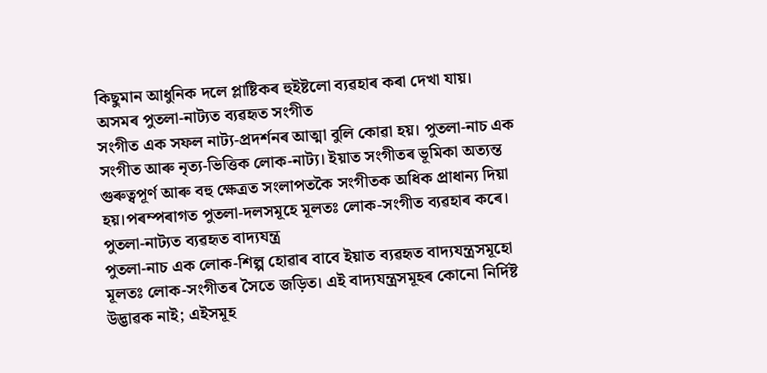কিছুমান আধুনিক দলে প্লাষ্টিকৰ হুইষ্টলো ব্যৱহাৰ কৰা দেখা যায়।
অসমৰ পুতলা-নাট্যত ব্যৱহৃত সংগীত
সংগীত এক সফল নাট্য-প্ৰদৰ্শনৰ আত্মা বুলি কোৱা হয়। পুতলা-নাচ এক সংগীত আৰু নৃত্য-ভিত্তিক লোক-নাট্য। ইয়াত সংগীতৰ ভূমিকা অত্যন্ত গুৰুত্বপূৰ্ণ আৰু বহু ক্ষেত্ৰত সংলাপতকৈ সংগীতক অধিক প্ৰাধান্য দিয়া হয়।পৰম্পৰাগত পুতলা-দলসমূহে মূলতঃ লোক-সংগীত ব্যৱহাৰ কৰে।
পুতলা-নাট্যত ব্যৱহৃত বাদ্যযন্ত্ৰ
পুতলা-নাচ এক লোক-শিল্প হোৱাৰ বাবে ইয়াত ব্যৱহৃত বাদ্যযন্ত্ৰসমূহো মূলতঃ লোক-সংগীতৰ সৈতে জড়িত। এই বাদ্যযন্ত্ৰসমূহৰ কোনো নিৰ্দিষ্ট উদ্ভাৱক নাই; এইসমূহ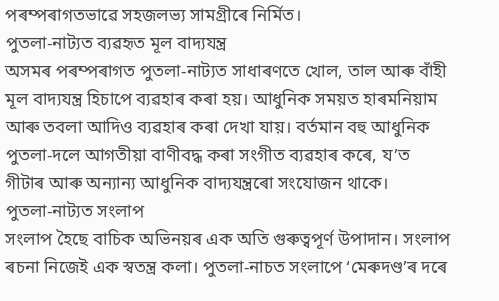পৰম্পৰাগতভাৱে সহজলভ্য সামগ্ৰীৰে নিৰ্মিত।
পুতলা-নাট্যত ব্যৱহৃত মূল বাদ্যযন্ত্ৰ
অসমৰ পৰম্পৰাগত পুতলা-নাট্যত সাধাৰণতে খোল, তাল আৰু বাঁহী মূল বাদ্যযন্ত্ৰ হিচাপে ব্যৱহাৰ কৰা হয়। আধুনিক সময়ত হাৰমনিয়াম আৰু তবলা আদিও ব্যৱহাৰ কৰা দেখা যায়। বৰ্তমান বহু আধুনিক পুতলা-দলে আগতীয়া বাণীবদ্ধ কৰা সংগীত ব্যৱহাৰ কৰে, য’ত গীটাৰ আৰু অন্যান্য আধুনিক বাদ্যযন্ত্ৰৰো সংযোজন থাকে।
পুতলা-নাট্যত সংলাপ
সংলাপ হৈছে বাচিক অভিনয়ৰ এক অতি গুৰুত্বপূৰ্ণ উপাদান। সংলাপ ৰচনা নিজেই এক স্বতন্ত্ৰ কলা। পুতলা-নাচত সংলাপে ‘মেৰুদণ্ড’ৰ দৰে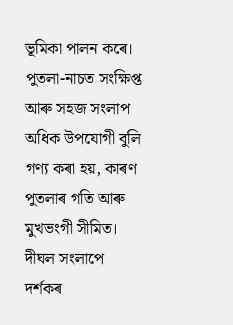ভূমিকা পালন কৰে।
পুতলা-নাচত সংক্ষিপ্ত আৰু সহজ সংলাপ অধিক উপযোগী বুলি গণ্য কৰা হয়, কাৰণ পুতলাৰ গতি আৰু মুখভংগী সীমিত। দীঘল সংলাপে দৰ্শকৰ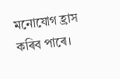মনোযোগ হ্ৰাস কৰিব পাৰে।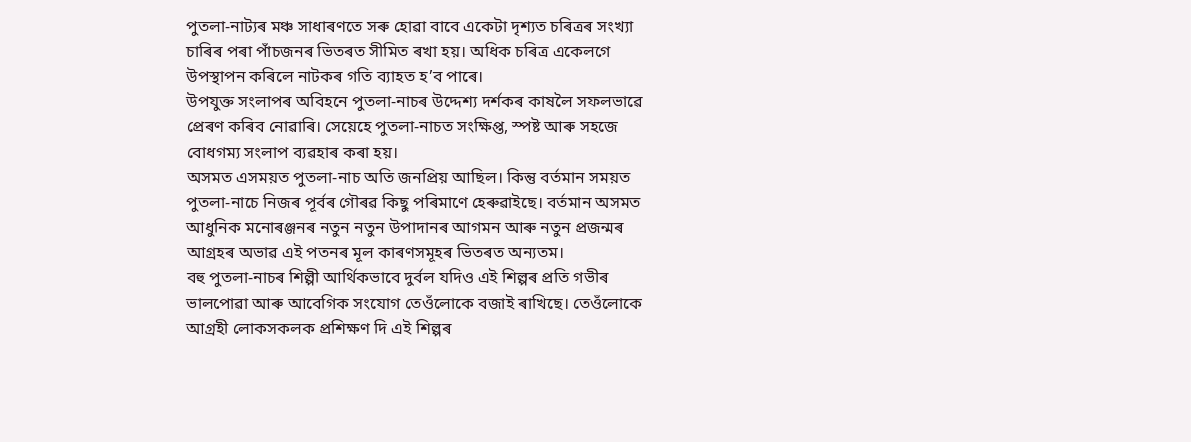পুতলা-নাট্যৰ মঞ্চ সাধাৰণতে সৰু হোৱা বাবে একেটা দৃশ্যত চৰিত্ৰৰ সংখ্যা চাৰিৰ পৰা পাঁচজনৰ ভিতৰত সীমিত ৰখা হয়। অধিক চৰিত্ৰ একেলগে উপস্থাপন কৰিলে নাটকৰ গতি ব্যাহত হ’ব পাৰে।
উপযুক্ত সংলাপৰ অবিহনে পুতলা-নাচৰ উদ্দেশ্য দৰ্শকৰ কাষলৈ সফলভাৱে প্ৰেৰণ কৰিব নোৱাৰি। সেয়েহে পুতলা-নাচত সংক্ষিপ্ত, স্পষ্ট আৰু সহজে বোধগম্য সংলাপ ব্যৱহাৰ কৰা হয়।
অসমত এসময়ত পুতলা-নাচ অতি জনপ্ৰিয় আছিল। কিন্তু বৰ্তমান সময়ত পুতলা-নাচে নিজৰ পূৰ্বৰ গৌৰৱ কিছু পৰিমাণে হেৰুৱাইছে। বৰ্তমান অসমত আধুনিক মনোৰঞ্জনৰ নতুন নতুন উপাদানৰ আগমন আৰু নতুন প্ৰজন্মৰ আগ্ৰহৰ অভাৱ এই পতনৰ মূল কাৰণসমূহৰ ভিতৰত অন্যতম।
বহু পুতলা-নাচৰ শিল্পী আৰ্থিকভাবে দুৰ্বল যদিও এই শিল্পৰ প্ৰতি গভীৰ ভালপোৱা আৰু আবেগিক সংযোগ তেওঁলোকে বজাই ৰাখিছে। তেওঁলোকে আগ্ৰহী লোকসকলক প্ৰশিক্ষণ দি এই শিল্পৰ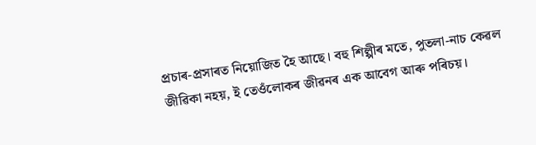প্ৰচাৰ-প্ৰসাৰত নিয়োজিত হৈ আছে। বহু শিল্পীৰ মতে, পুতলা-নাচ কেৱল জীৱিকা নহয়, ই তেওঁলোকৰ জীৱনৰ এক আবেগ আৰু পৰিচয়।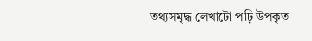তথ্যসমৃদ্ধ লেখাটো পঢ়ি উপকৃত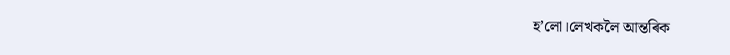হʼলো।লেখকলৈ আন্তৰিক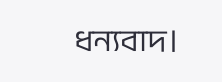ধন্যবাদ।